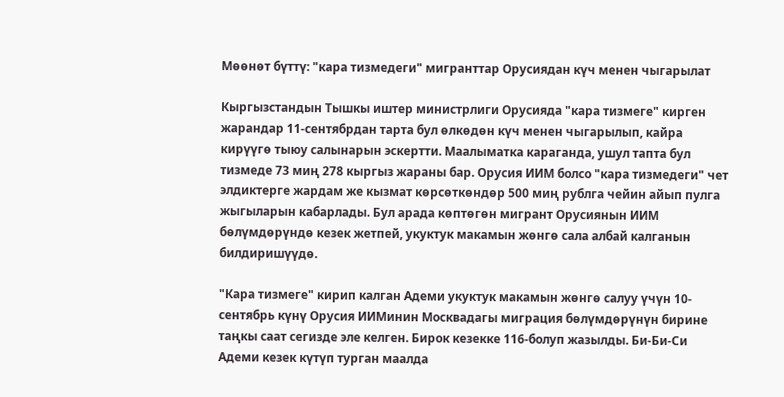Мөөнөт бүттү: "кара тизмедеги" мигранттар Орусиядан күч менен чыгарылат

Кыргызстандын Тышкы иштер министрлиги Орусияда "кара тизмеге" кирген жарандар 11-сентябрдан тарта бул өлкөдөн күч менен чыгарылып, кайра кирүүгө тыюу салынарын эскертти. Маалыматка караганда, ушул тапта бул тизмеде 73 миң 278 кыргыз жараны бар. Орусия ИИМ болсо "кара тизмедеги" чет элдиктерге жардам же кызмат көрсөткөндөр 500 миң рублга чейин айып пулга жыгыларын кабарлады. Бул арада көптөгөн мигрант Орусиянын ИИМ бөлүмдөрүндө кезек жетпей, укуктук макамын жөнгө сала албай калганын билдиришүүдө.

"Кара тизмеге" кирип калган Адеми укуктук макамын жөнгө салуу үчүн 10-сентябрь күнү Орусия ИИМинин Москвадагы миграция бөлүмдөрүнүн бирине таңкы саат сегизде эле келген. Бирок кезекке 116-болуп жазылды. Би-Би-Си Адеми кезек күтүп турган маалда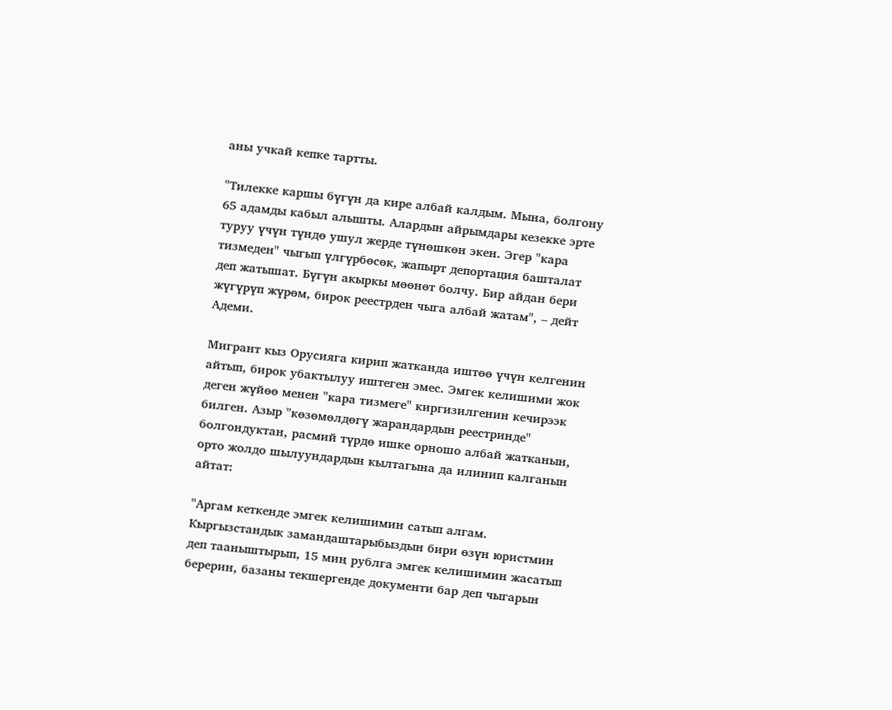аны учкай кепке тартты.

"Тилекке каршы бүгүн да кире албай калдым. Мына, болгону 65 адамды кабыл алышты. Алардын айрымдары кезекке эрте туруу үчүн түндө ушул жерде түнөшкөн экен. Эгер "кара тизмеден" чыгып үлгүрбөсөк, жапырт депортация башталат деп жатышат. Бүгүн акыркы мөөнөт болчу. Бир айдан бери жүгүрүп жүрөм, бирок реестрден чыга албай жатам", – дейт Адеми.

Мигрант кыз Орусияга кирип жатканда иштөө үчүн келгенин айтып, бирок убактылуу иштеген эмес. Эмгек келишими жок деген жүйөө менен "кара тизмеге" киргизилгенин кечирээк билген. Азыр "көзөмөлдөгү жарандардын реестринде" болгондуктан, расмий түрдө ишке орношо албай жатканын, орто жолдо шылуундардын кылтагына да илинип калганын айтат:

"Аргам кеткенде эмгек келишимин сатып алгам. Кыргызстандык замандаштарыбыздын бири өзүн юристмин деп тааныштырып, 15 миң рублга эмгек келишимин жасатып берерин, базаны текшергенде документи бар деп чыгарын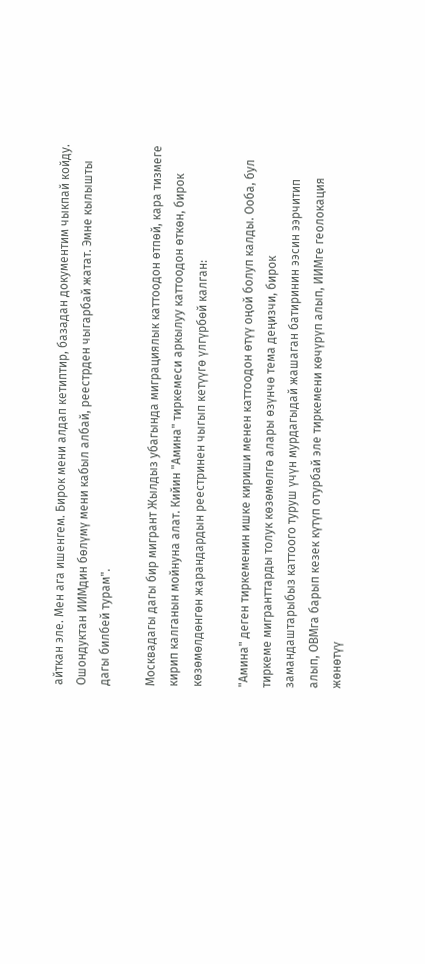айткан эле. Мен ага ишенгем. Бирок мени алдап кетиптир, базадан документим чыкпай койду. Ошондуктан ИИМдин бөлүмү мени кабыл албай, реестрден чыгарбай жатат. Эмне кылышты дагы билбей турам".

Москвадагы дагы бир мигрант Жылдыз убагында миграциялык каттоодон өтпөй, кара тизмеге кирип калганын мойнуна алат. Кийин "Амина" тиркемеси аркылуу каттоодон өткөн, бирок көзөмөлдөнгөн жарандардын реестринен чыгып кетүүгө үлгүрбөй калган:

"Амина" деген тиркеменин ишке кириши менен каттоодон өтүү оңой болуп калды. Ооба, бул тиркеме мигранттарды толук көзөмөлгө алары өзүнчө тема деңизчи, бирок замандаштарыбыз каттоого туруш үчүн мурдагыдай жашаган батиринин ээсин ээрчитип алып, ОВМга барып кезек күтүп отурбай эле тиркемени көчүрүп алып, ИИМге геолокация жөнөтүү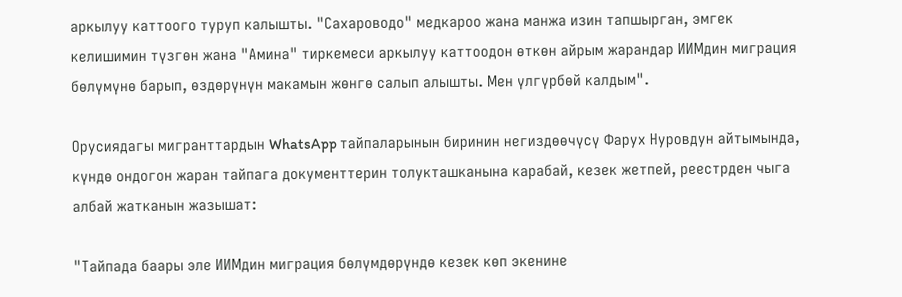аркылуу каттоого туруп калышты. "Сахароводо" медкароо жана манжа изин тапшырган, эмгек келишимин түзгөн жана "Амина" тиркемеси аркылуу каттоодон өткөн айрым жарандар ИИМдин миграция бөлүмүнө барып, өздөрүнүн макамын жөнгө салып алышты. Мен үлгүрбөй калдым".

Орусиядагы мигранттардын WhatsApp тайпаларынын биринин негиздөөчүсү Фарух Нуровдун айтымында, күндө ондогон жаран тайпага документтерин толукташканына карабай, кезек жетпей, реестрден чыга албай жатканын жазышат:

"Тайпада баары эле ИИМдин миграция бөлүмдөрүндө кезек көп экенине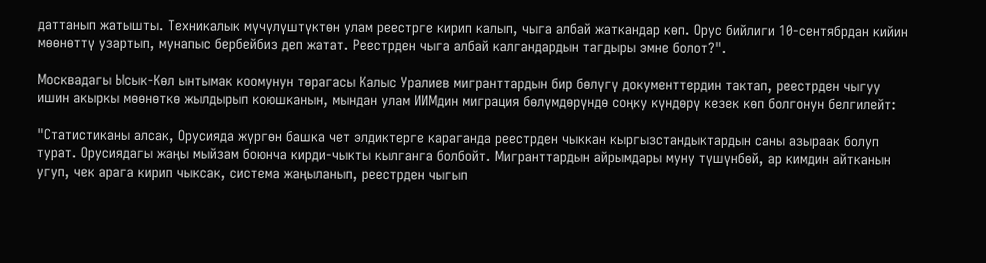даттанып жатышты. Техникалык мүчүлүштүктөн улам реестрге кирип калып, чыга албай жаткандар көп. Орус бийлиги 10-сентябрдан кийин мөөнөттү узартып, мунапыс бербейбиз деп жатат. Реестрден чыга албай калгандардын тагдыры эмне болот?".

Москвадагы Ысык-Көл ынтымак коомунун төрагасы Калыс Уралиев мигранттардын бир бөлүгү документтердин тактап, реестрден чыгуу ишин акыркы мөөнөткө жылдырып коюшканын, мындан улам ИИМдин миграция бөлүмдөрүндө соңку күндөрү кезек көп болгонун белгилейт:

"Статистиканы алсак, Орусияда жүргөн башка чет элдиктерге караганда реестрден чыккан кыргызстандыктардын саны азыраак болуп турат. Орусиядагы жаңы мыйзам боюнча кирди-чыкты кылганга болбойт. Мигранттардын айрымдары муну түшүнбөй, ар кимдин айтканын угуп, чек арага кирип чыксак, система жаңыланып, реестрден чыгып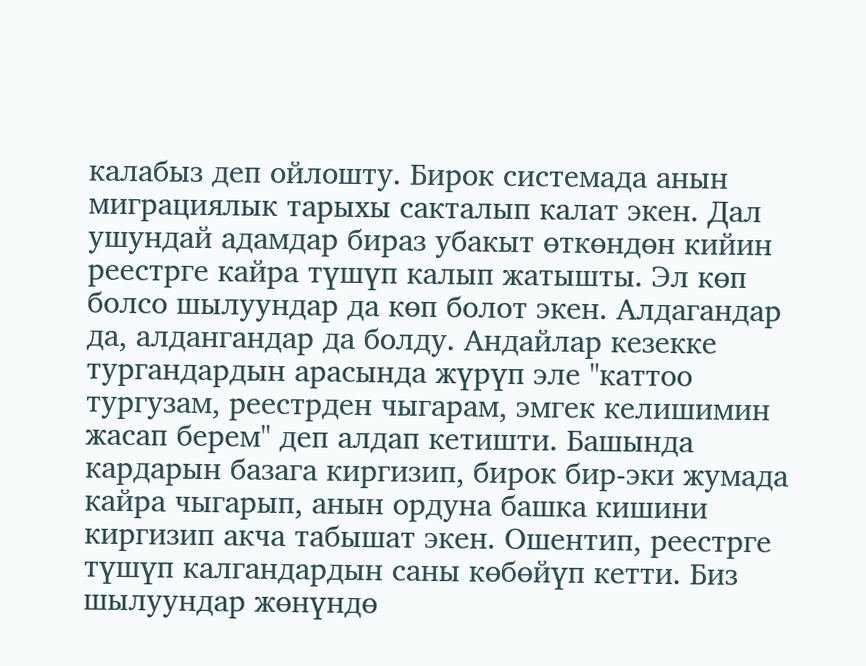калабыз деп ойлошту. Бирок системада анын миграциялык тарыхы сакталып калат экен. Дал ушундай адамдар бираз убакыт өткөндөн кийин реестрге кайра түшүп калып жатышты. Эл көп болсо шылуундар да көп болот экен. Алдагандар да, алдангандар да болду. Андайлар кезекке тургандардын арасында жүрүп эле "каттоо тургузам, реестрден чыгарам, эмгек келишимин жасап берем" деп алдап кетишти. Башында кардарын базага киргизип, бирок бир-эки жумада кайра чыгарып, анын ордуна башка кишини киргизип акча табышат экен. Ошентип, реестрге түшүп калгандардын саны көбөйүп кетти. Биз шылуундар жөнүндө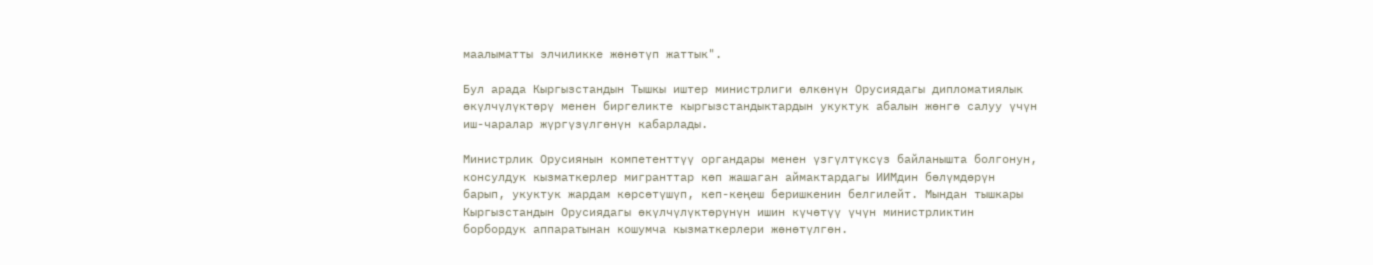маалыматты элчиликке жөнөтүп жаттык".

Бул арада Кыргызстандын Тышкы иштер министрлиги өлкөнүн Орусиядагы дипломатиялык өкүлчүлүктөрү менен биргеликте кыргызстандыктардын укуктук абалын жөнгө салуу үчүн иш-чаралар жүргүзүлгөнүн кабарлады.

Министрлик Орусиянын компетенттүү органдары менен үзгүлтүксүз байланышта болгонун, консулдук кызматкерлер мигранттар көп жашаган аймактардагы ИИМдин бөлүмдөрүн барып, укуктук жардам көрсөтүшүп, кеп-кеңеш беришкенин белгилейт. Мындан тышкары Кыргызстандын Орусиядагы өкүлчүлүктөрүнүн ишин күчөтүү үчүн министрликтин борбордук аппаратынан кошумча кызматкерлери жөнөтүлгөн.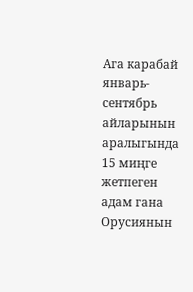Ага карабай январь-сентябрь айларынын аралыгында 15 миңге жетпеген адам гана Орусиянын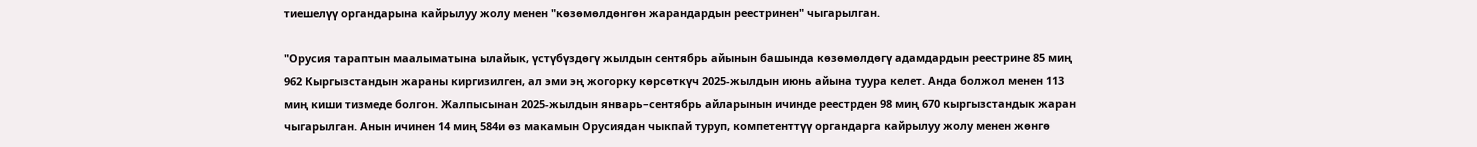тиешелүү органдарына кайрылуу жолу менен "көзөмөлдөнгөн жарандардын реестринен" чыгарылган.

"Орусия тараптын маалыматына ылайык, үстүбүздөгү жылдын сентябрь айынын башында көзөмөлдөгү адамдардын реестрине 85 миң 962 Кыргызстандын жараны киргизилген, ал эми эң жогорку көрсөткүч 2025-жылдын июнь айына туура келет. Анда болжол менен 113 миң киши тизмеде болгон. Жалпысынан 2025-жылдын январь–сентябрь айларынын ичинде реестрден 98 миң 670 кыргызстандык жаран чыгарылган. Анын ичинен 14 миң 584и өз макамын Орусиядан чыкпай туруп, компетенттүү органдарга кайрылуу жолу менен жөнгө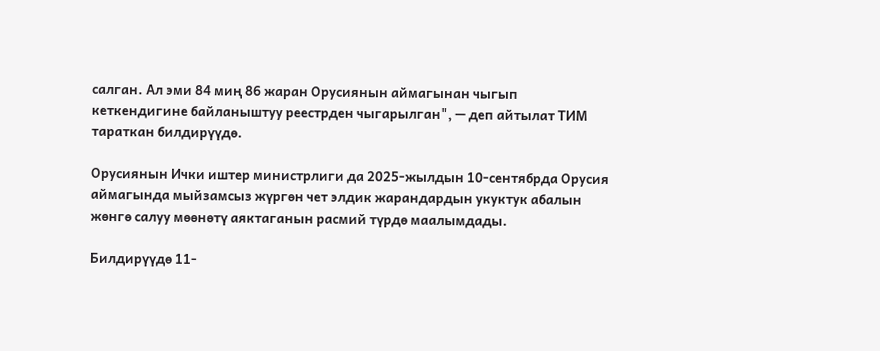салган. Ал эми 84 миң 86 жаран Орусиянын аймагынан чыгып кеткендигине байланыштуу реестрден чыгарылган", — деп айтылат ТИМ тараткан билдирүүдө.

Орусиянын Ички иштер министрлиги да 2025-жылдын 10-сентябрда Орусия аймагында мыйзамсыз жүргөн чет элдик жарандардын укуктук абалын жөнгө салуу мөөнөтү аяктаганын расмий түрдө маалымдады.

Билдирүүдө 11-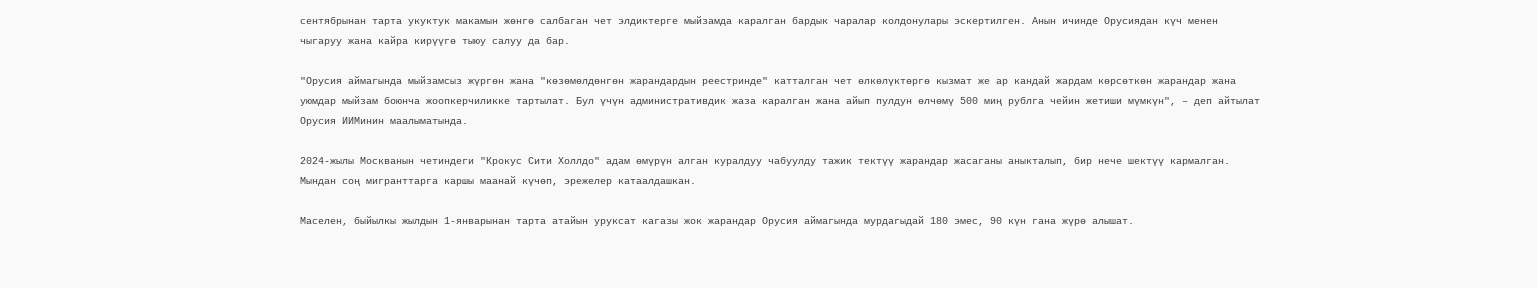сентябрынан тарта укуктук макамын жөнгө салбаган чет элдиктерге мыйзамда каралган бардык чаралар колдонулары эскертилген. Анын ичинде Орусиядан күч менен чыгаруу жана кайра кирүүгө тыюу салуу да бар.

"Орусия аймагында мыйзамсыз жүргөн жана "көзөмөлдөнгөн жарандардын реестринде" катталган чет өлкөлүктөргө кызмат же ар кандай жардам көрсөткөн жарандар жана уюмдар мыйзам боюнча жоопкерчиликке тартылат. Бул үчүн административдик жаза каралган жана айып пулдун өлчөмү 500 миң рублга чейин жетиши мүмкүн", – деп айтылат Орусия ИИМинин маалыматында.

2024-жылы Москванын четиндеги "Крокус Сити Холлдо" адам өмүрүн алган куралдуу чабуулду тажик тектүү жарандар жасаганы аныкталып, бир нече шектүү кармалган. Мындан соң мигранттарга каршы маанай күчөп, эрежелер катаалдашкан.

Маселен, быйылкы жылдын 1-январынан тарта атайын уруксат кагазы жок жарандар Орусия аймагында мурдагыдай 180 эмес, 90 күн гана жүрө алышат.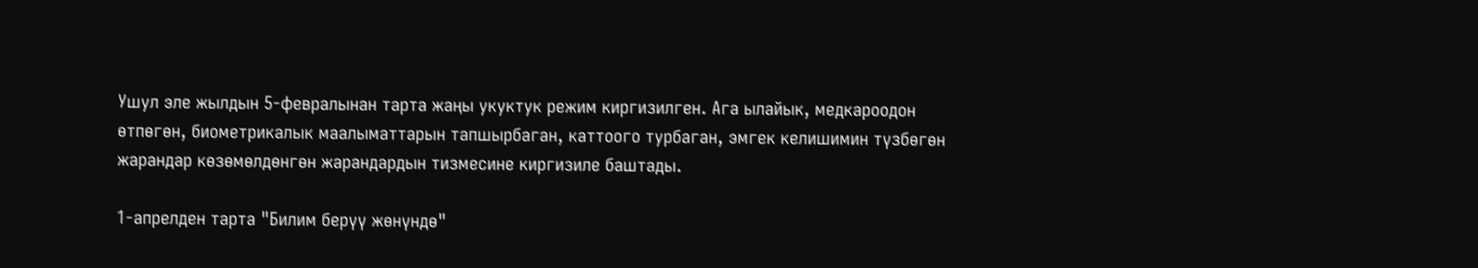Ушул эле жылдын 5-февралынан тарта жаңы укуктук режим киргизилген. Ага ылайык, медкароодон өтпөгөн, биометрикалык маалыматтарын тапшырбаган, каттоого турбаган, эмгек келишимин түзбөгөн жарандар көзөмөлдөнгөн жарандардын тизмесине киргизиле баштады.

1-апрелден тарта "Билим берүү жөнүндө"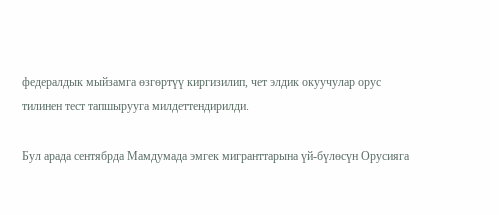федералдык мыйзамга өзгөртүү киргизилип, чет элдик окуучулар орус тилинен тест тапшырууга милдеттендирилди.

Бул арада сентябрда Мамдумада эмгек мигранттарына үй-бүлөсүн Орусияга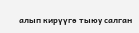алып кирүүгө тыюу салган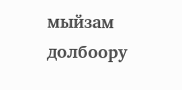мыйзам долбоору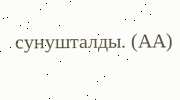сунушталды. (АА)